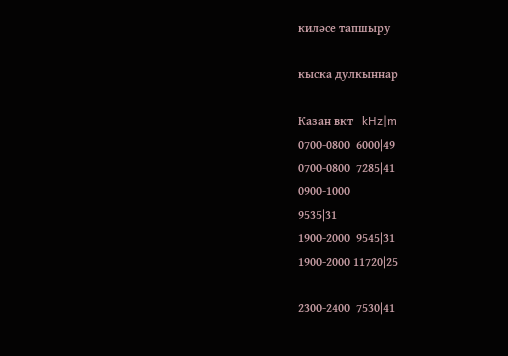киләсе тапшыру

кыска дулкыннар

Казан вкт   kHz|m
0700-0800  6000|49
0700-0800  7285|41
0900-1000
9535|31
1900-2000  9545|31
1900-2000 11720|25

2300-2400  7530|41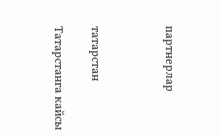партнерлар



татарстан

Татарстанга кайсы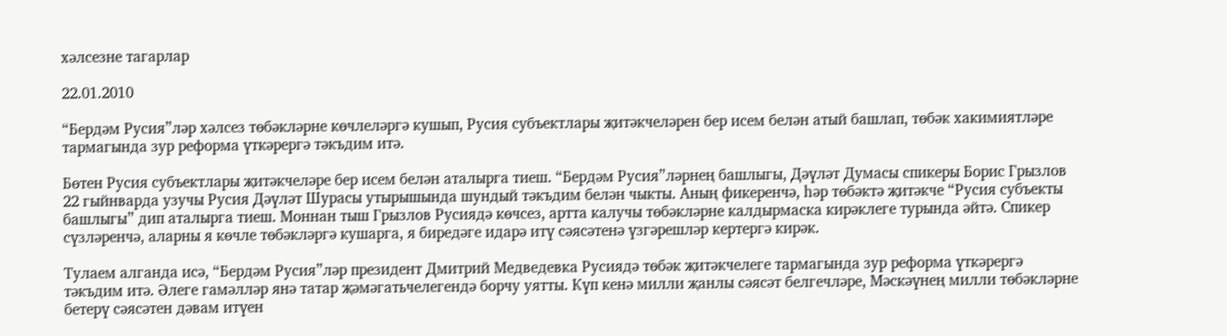хәлсезне тагарлар

22.01.2010

“Бердәм Русия”ләр хәлсез төбәкләрне көчлеләргә кушып, Русия субъектлары җитәкчеләрен бер исем белән атый башлап, төбәк хакимиятләре тармагында зур реформа үткәрергә тәкъдим итә.

Бөтен Русия субъектлары җитәкчеләре бер исем белән аталырга тиеш. “Бердәм Русия”ләрнең башлыгы, Дәүләт Думасы спикеры Борис Грызлов 22 гыйнварда узучы Русия Дәүләт Шурасы утырышында шундый тәкъдим белән чыкты. Аның фикеренчә, һәр төбәктә җитәкче “Русия субъекты башлыгы” дип аталырга тиеш. Моннан тыш Грызлов Русиядә көчсез, артта калучы төбәкләрне калдырмаска кирәклеге турында әйтә. Спикер сүзләренчә, аларны я көчле төбәкләргә кушарга, я биредәге идарә итү сәясәтенә үзгәрешләр кертергә кирәк.

Тулаем алганда исә, “Бердәм Русия”ләр президент Дмитрий Медведевка Русиядә төбәк җитәкчелеге тармагында зур реформа үткәрергә тәкъдим итә. Әлеге гамәлләр янә татар җәмәгатьчелегендә борчу уятты. Күп кенә милли җанлы сәясәт белгечләре, Мәскәүнең милли төбәкләрне бетерү сәясәтен дәвам итүен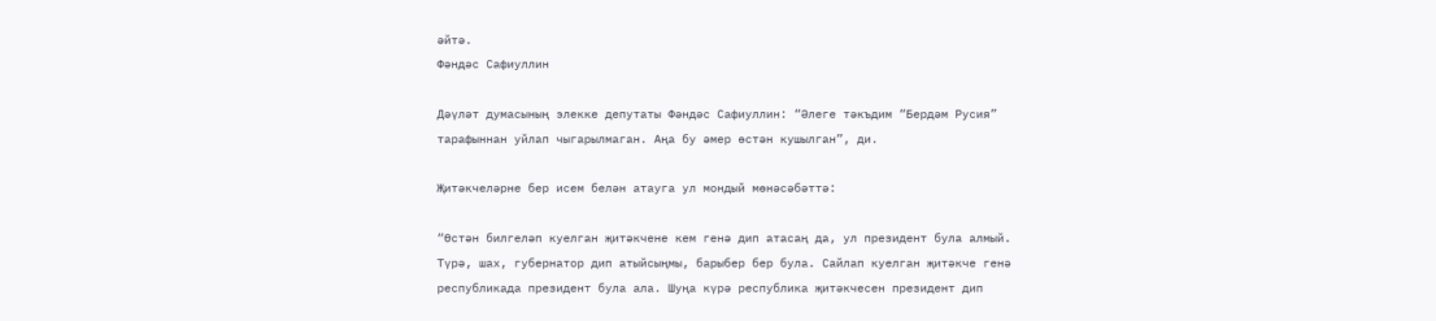әйтә.
Фәндәс Сафиуллин

Дәүләт думасының элекке депутаты Фәндәс Сафиуллин: “Әлеге тәкъдим “Бердәм Русия” тарафыннан уйлап чыгарылмаган. Аңа бу әмер өстән кушылган”, ди.

Җитәкчеләрне бер исем белән атауга ул мондый мөнәсәбәттә:

“Өстән билгеләп куелган җитәкчене кем генә дип атасаң да, ул президент була алмый. Түрә, шах, губернатор дип атыйсыңмы, барыбер бер була. Сайлап куелган җитәкче генә республикада президент була ала. Шуңа күрә республика җитәкчесен президент дип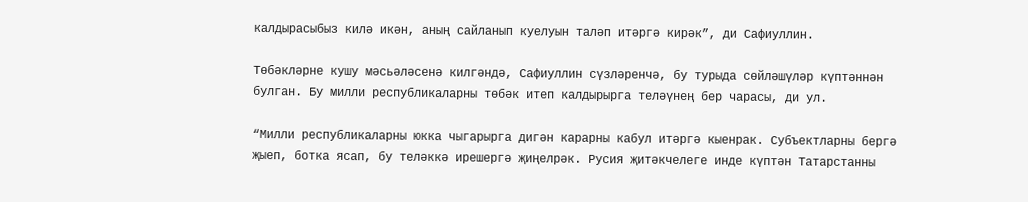калдырасыбыз килә икән, аның сайланып куелуын таләп итәргә кирәк”, ди Сафиуллин.

Төбәкләрне кушу мәсьәләсенә килгәндә, Сафиуллин сүзләренчә, бу турыда сөйләшүләр күптәннән булган. Бу милли республикаларны төбәк итеп калдырырга теләүнең бер чарасы, ди ул.

“Милли республикаларны юкка чыгарырга дигән карарны кабул итәргә кыенрак. Субъектларны бергә җыеп, ботка ясап, бу теләккә ирешергә җиңелрәк. Русия җитәкчелеге инде күптән Татарстанны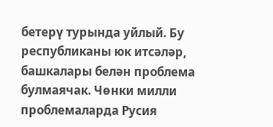бетерү турында уйлый. Бу республиканы юк итсәләр, башкалары белән проблема булмаячак. Чөнки милли проблемаларда Русия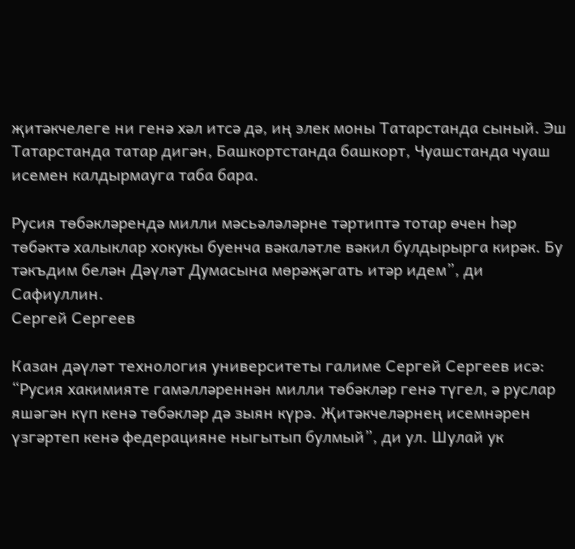җитәкчелеге ни генә хәл итсә дә, иң элек моны Татарстанда сыный. Эш Татарстанда татар дигән, Башкортстанда башкорт, Чуашстанда чуаш исемен калдырмауга таба бара.

Русия төбәкләрендә милли мәсьәләләрне тәртиптә тотар өчен һәр төбәктә халыклар хокукы буенча вәкаләтле вәкил булдырырга кирәк. Бу тәкъдим белән Дәүләт Думасына мөрәҗәгать итәр идем”, ди Сафиуллин.
Сергей Сергеев

Казан дәүләт технология университеты галиме Сергей Сергеев исә: “Русия хакимияте гамәлләреннән милли төбәкләр генә түгел, ә руслар яшәгән күп кенә төбәкләр дә зыян күрә. Җитәкчеләрнең исемнәрен үзгәртеп кенә федерацияне ныгытып булмый”, ди ул. Шулай ук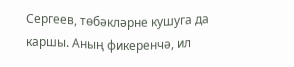Сергеев, төбәкләрне кушуга да каршы. Аның фикеренчә, ил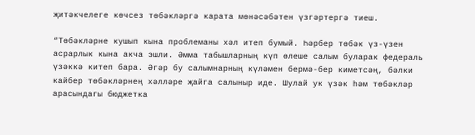җитәкчелеге көчсез төбәкләргә карата мөнәсәбәтен үзгәртергә тиеш.

“Төбәкләрне кушып кына проблеманы хәл итеп бумый. Һәрбер төбәк үз-үзен асрарлык кына акча эшли. Әмма табышларның күп өлеше салым буларак федераль үзәккә китеп бара. Әгәр бу салымнарның күләмен бермә-бер киметсәң, бәлки кайбер төбәкләрнең хәлләре җайга салыныр иде. Шулай ук үзәк һәм төбәкләр арасындагы бюджетка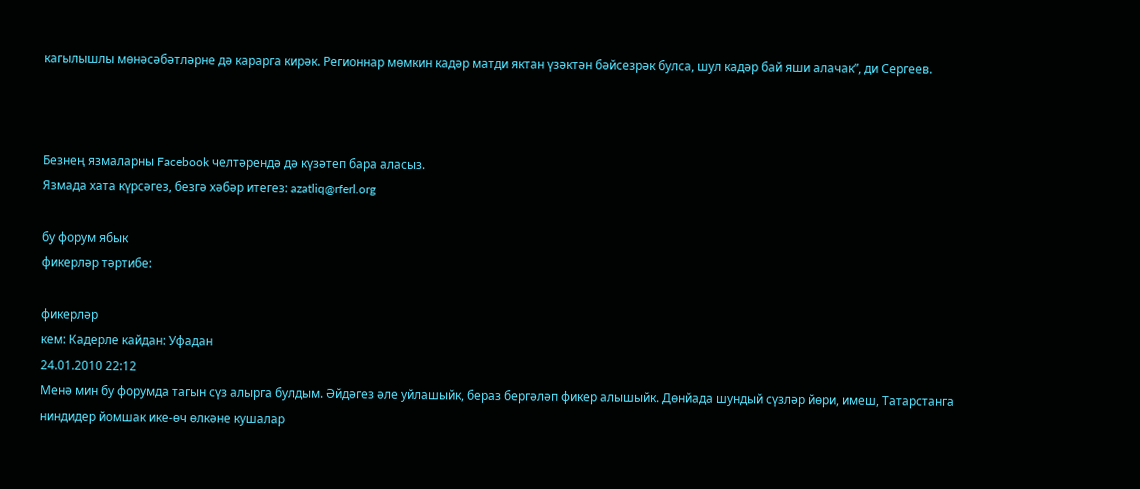кагылышлы мөнәсәбәтләрне дә карарга кирәк. Регионнар мөмкин кадәр матди яктан үзәктән бәйсезрәк булса, шул кадәр бай яши алачак”, ди Сергеев.



Безнең язмаларны Facebook челтәрендә дә күзәтеп бара аласыз.
Язмада хата күрсәгез, безгә хәбәр итегез: azatliq@rferl.org

бу форум ябык
фикерләр тәртибе:

фикерләр
кем: Кадерле кайдан: Уфадан
24.01.2010 22:12
Менә мин бу форумда тагын сүз алырга булдым. Әйдәгез әле уйлашыйк, бераз бергәләп фикер алышыйк. Дөнйада шундый сүзләр йөри, имеш, Татарстанга ниндидер йомшак ике-өч өлкәне кушалар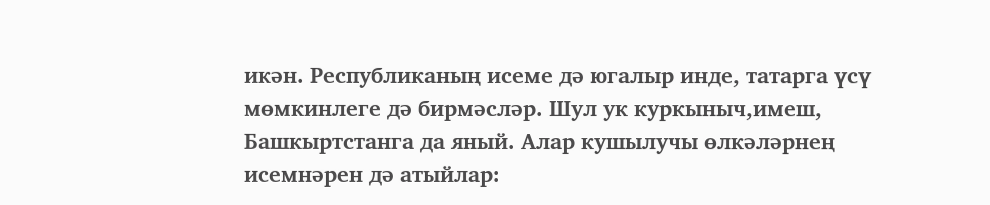икән. Республиканың исеме дә югалыр инде, татарга үсү мөмкинлеге дә бирмәсләр. Шул ук куркыныч,имеш, Башкыртстанга да яный. Алар кушылучы өлкәләрнең исемнәрен дә атыйлар: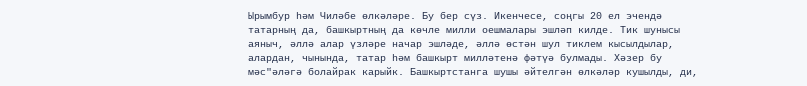Ырымбур һәм Чиләбе өлкәләре. Бу бер сүз. Икенчесе, соңгы 20 ел эчендә татарның да, башкыртның да көчле милли оешмалары эшләп килде. Тик шунысы аяныч, әллә алар үзләре начар эшләде, әллә өстән шул тиклем кысылдылар, алардан, чынында, татар һәм башкырт милләтенә фәтүә булмады. Хәзер бу мәс"әләгә болайрак карыйк. Башкыртстанга шушы әйтелгән өлкәләр кушылды, ди,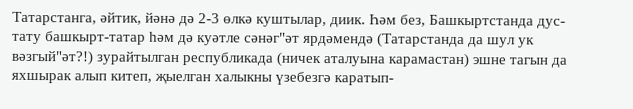Татарстанга, әйтик, йәнә дә 2-3 өлкә куштылар, диик. Һәм без, Башкыртстанда дус-тату башкырт-татар һәм дә куәтле сәнәг"әт ярдәмендә (Татарстанда да шул ук вәзгый"әт?!) зурайтылган республикада (ничек аталуына карамастан) эшне тагын да яхшырак алып китеп, җыелган халыкны үзебезгә каратып-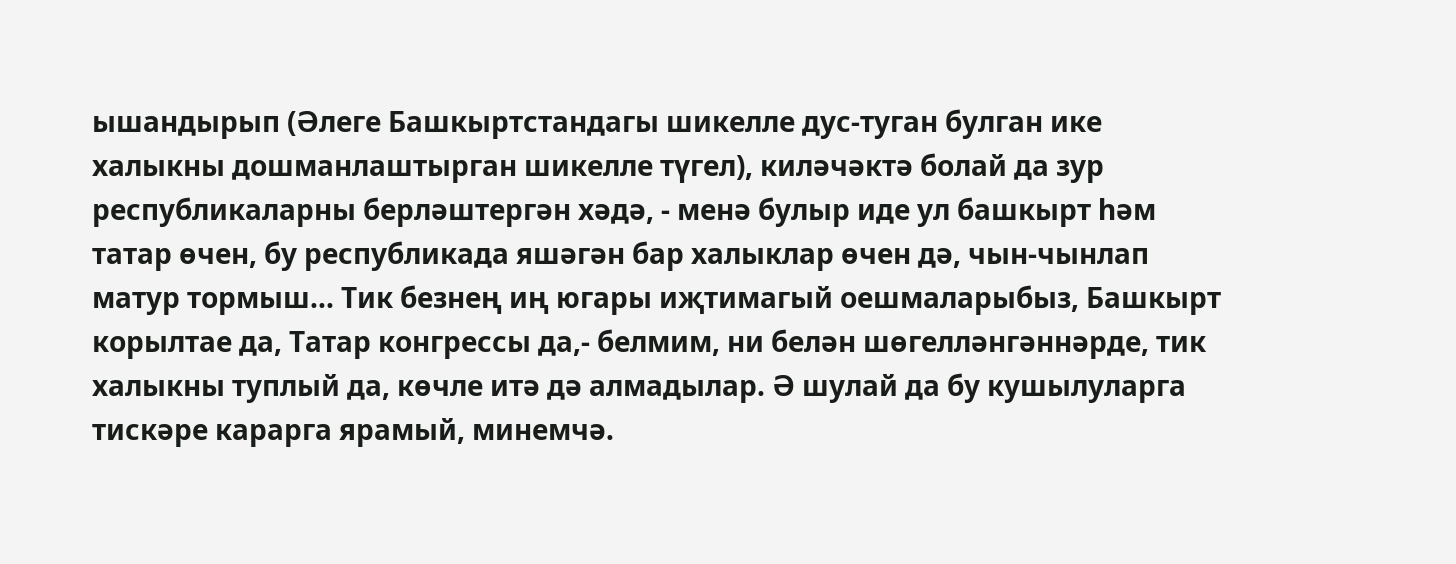ышандырып (Әлеге Башкыртстандагы шикелле дус-туган булган ике халыкны дошманлаштырган шикелле түгел), киләчәктә болай да зур республикаларны берләштергән хәдә, - менә булыр иде ул башкырт һәм татар өчен, бу республикада яшәгән бар халыклар өчен дә, чын-чынлап матур тормыш... Тик безнең иң югары иҗтимагый оешмаларыбыз, Башкырт корылтае да, Татар конгрессы да,- белмим, ни белән шөгелләнгәннәрде, тик халыкны туплый да, көчле итә дә алмадылар. Ә шулай да бу кушылуларга тискәре карарга ярамый, минемчә.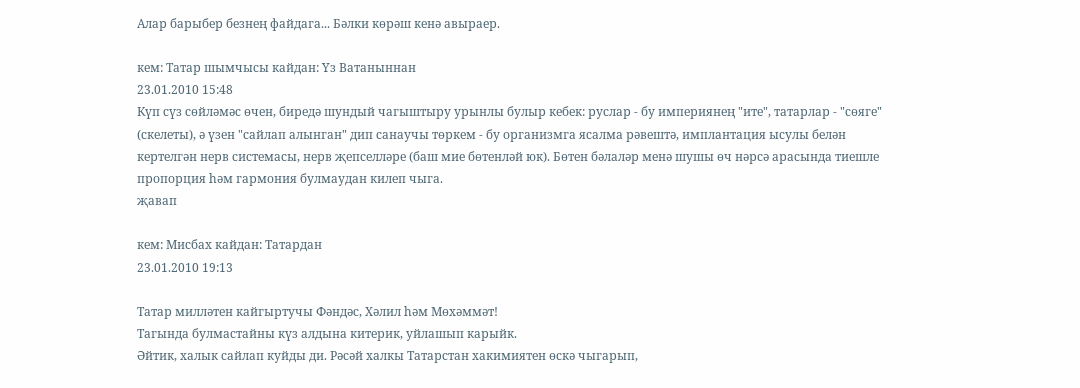Алар барыбер безнең файдага... Бәлки көрәш кенә авыраер.

кем: Татар шымчысы кайдан: Үз Ватаныннан
23.01.2010 15:48
Күп сүз сөйләмәс өчен, биредә шундый чагыштыру урынлы булыр кебек: руслар - бу империянең "ите", татарлар - "сөяге" (скелеты), ә үзен "сайлап алынган" дип санаучы төркем - бу организмга ясалма рәвештә, имплантация ысулы белән кертелгән нерв системасы, нерв җепселләре (баш мие бөтенләй юк). Бөтен бәлаләр менә шушы өч нәрсә арасында тиешле пропорция һәм гармония булмаудан килеп чыга.
җавап

кем: Мисбах кайдан: Татардан
23.01.2010 19:13

Татар милләтен кайгыртучы Фәндәс, Хәлил һәм Мөхәммәт!
Тагында булмастайны күз алдына китерик, уйлашып карыйк.
Әйтик, халык сайлап куйды ди. Рәсәй халкы Татарстан хакимиятен өскә чыгарып,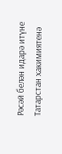Рәсәй белән идарә итүне Татарстан хакимиятенә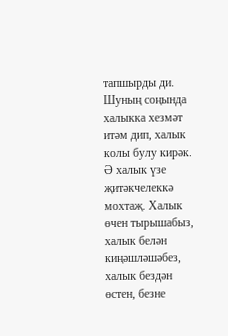тапшырды ди.
Шуның соңында халыкка хезмәт итәм дип, халык колы булу кирәк. Ә халык үзе җитәкчелеккә мохтаҗ. Халык өчен тырышабыз, халык белән киңәшләшәбез, халык бездән өстен, безне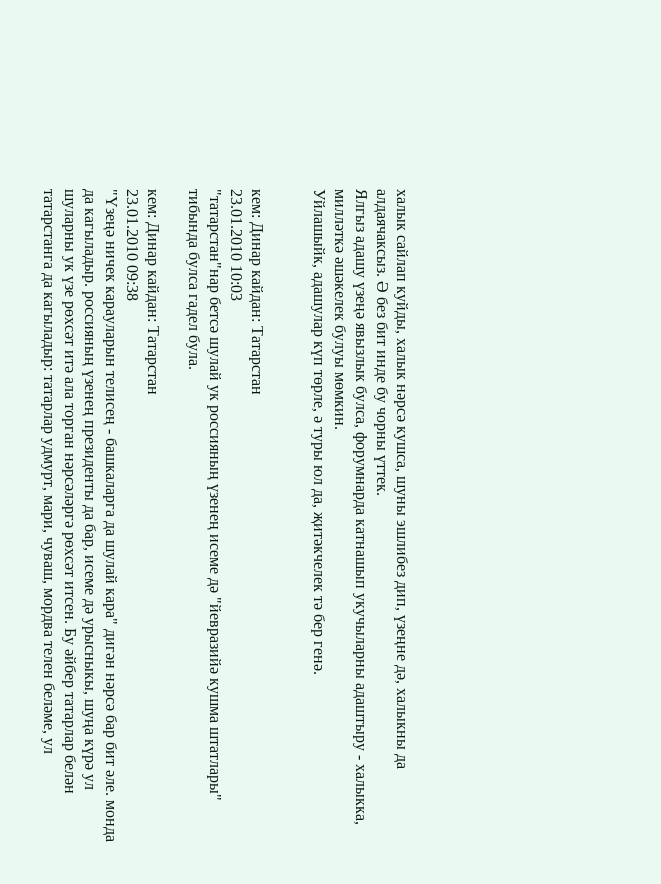халык сайлап куйды, халык нәрсә кушса, шуны эшлибез дип, үзеңне дә, халыкны да алдаячаксыз. Ә без бит инде бу чорны үттек.
Ялгыз адашу үзеңә явызлык булса, форумнарда катнашып укучыларны адаштыру - халыкка, милләткә әшәкелек булуы мөмкин.
Уйлашыйк, адашулар күп төрле, ә туры юл да, җитәкчелек тә бер генә.


кем: Динар кайдан: Татарстан
23.01.2010 10:03
"татарстан"нар бетсә шулай ук россияның үзенең исеме дә "йевразийә кушма штатлары" тибында булса гадел була.

кем: Динар кайдан: Татарстан
23.01.2010 09:38
"Үзеңә ничек карауларын телисең - башкаларга да шулай кара" дигән нәрсә бар бит әле. монда да кагыладыр. россияның үзенең президенты да бар, исеме дә урысныкы, шуңа күрә ул шуларны ук үзе рөхсәт итә ала торган нәрсәләргә рөхсәт итсен. Бу әйбер татарлар белән татарстанга да кагыладыр: татарлар удмурт, мари, чуваш, мордва телен беләме, ул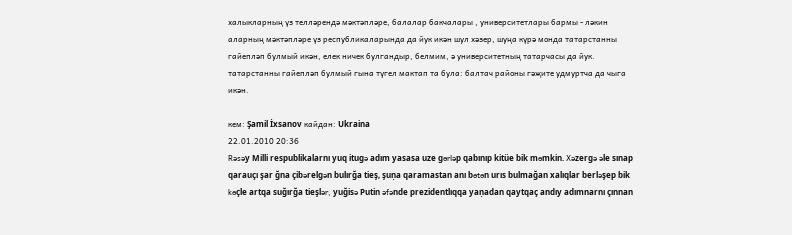халыкларның үз телләрендә мәктәпләре, балалар бакчалары , университетлары бармы - ләкин аларның мәктәпләре үз республикаларында да йук икән шул хәзер, шуңа күрә монда татарстанны гайепләп булмый икән, елек ничек булгандыр, белмим, ә университетның татарчасы да йук. татарстанны гайепләп булмый гына түгел мактап та була: балтач районы гәҗите удмуртча да чыга икән.

кем: Şamil İxsanov кайдан: Ukraina
22.01.2010 20:36
Rәsәy Milli respublikalarnı yuq itugә adım yasasa uze gөrlәp qabınıp kitüe bik mөmkin. Xәzergә әle sınap qarauçı şar ğna çibәrelgәn bulırğa tieş, şuņa qaramastan anı bөtөn urıs bulmağan xalıqlar berlәşep bik kөçle artqa suğırğa tieşlәr, yuğisә Putin әfәnde prezidentlıqqa yaņadan qaytqaç andıy adımnarnı çınnan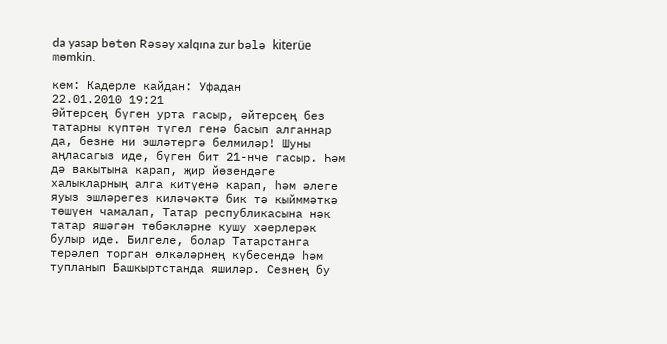da yasap bөtөn Rәsәy xalqına zur bәlә kiterüe mөmkin.

кем: Кадерле кайдан: Уфадан
22.01.2010 19:21
Әйтерсең бүген урта гасыр, әйтерсең без татарны күптән түгел генә басып алганнар да, безне ни эшләтергә белмиләр! Шуны аңласагыз иде, бүген бит 21-нче гасыр. Һәм дә вакытына карап, җир йөзендәге халыкларның алга китүенә карап, һәм әлеге яуыз эшләрегез киләчәктә бик тә кыйммәткә төшүен чамалап, Татар республикасына нәк татар яшәгән төбәкләрне кушу хәерлерәк булыр иде. Билгеле, болар Татарстанга терәлеп торган өлкәләрнең күбесендә һәм тупланып Башкыртстанда яшиләр. Сезнең бу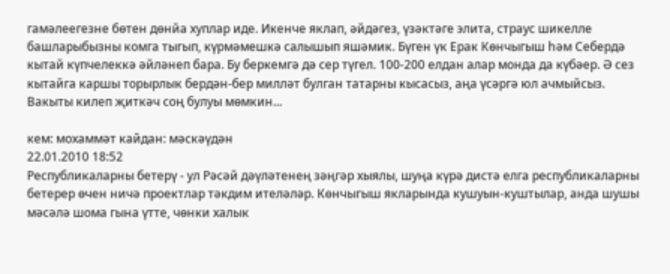гамәлеегезне бөтен дөнйа хуплар иде. Икенче яклап, әйдәгез, үзәктәге элита, страус шикелле башларыбызны комга тыгып, күрмәмешкә салышып яшәмик. Бүген үк Ерак Көнчыгыш һәм Себердә кытай күпчелеккә әйләнеп бара. Бу беркемгә дә сер түгел. 100-200 елдан алар монда да күбәер. Ә сез кытайга каршы торырлык бердән-бер милләт булган татарны кысасыз, аңа үсәргә юл ачмыйсыз. Вакыты килеп җиткәч соң булуы мөмкин...

кем: мохаммәт кайдан: мәскәүдән
22.01.2010 18:52
Республикаларны бетерү - ул Рәсәй дәүләтенең зәңгәр хыялы, шуңа күрә дистә елга республикаларны бетерер өчен ничә проектлар тәкдим ителәләр. Көнчыгыш якларында кушуын-куштылар, анда шушы мәсәлә шома гына үтте, чөнки халык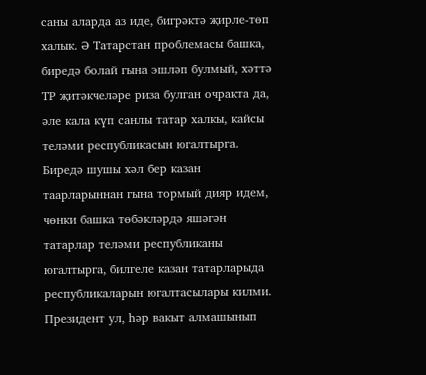саны аларда аз иде, бигрәктә җирле-төп халык. Ә Татарстан проблемасы башка, биредә болай гына эшләп булмый, хәттә ТР җитәкчеләре риза булган очракта да, әле кала күп санлы татар халкы, кайсы теләми республикасын югалтырга. Биредә шушы хәл бер казан таарларыннан гына тормый дияр идем, чөнки башка төбәкләрдә яшәгән татарлар теләми республиканы югалтырга, билгеле казан татарларыда республикаларын югалтасылары килми. Президент ул, һәр вакыт алмашынып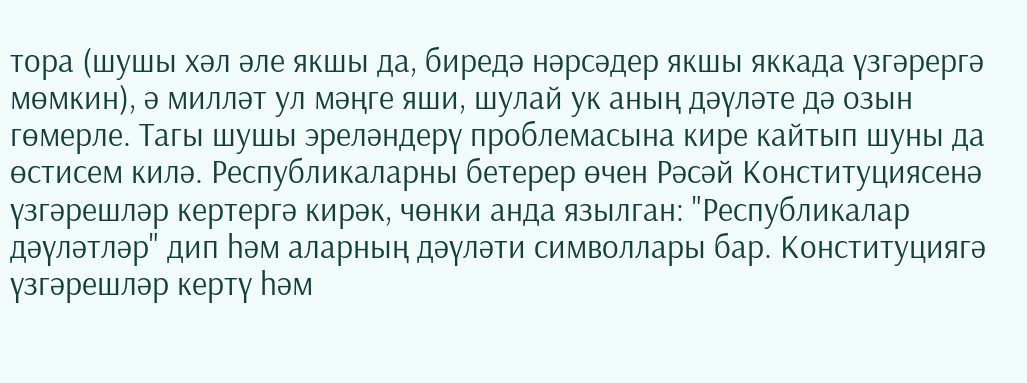тора (шушы хәл әле якшы да, биредә нәрсәдер якшы яккада үзгәрергә мөмкин), ә милләт ул мәңге яши, шулай ук аның дәүләте дә озын гөмерле. Тагы шушы эреләндерү проблемасына кире кайтып шуны да өстисем килә. Республикаларны бетерер өчен Рәсәй Конституциясенә үзгәрешләр кертергә кирәк, чөнки анда язылган: "Республикалар дәүләтләр" дип һәм аларның дәүләти символлары бар. Конституциягә үзгәрешләр кертү һәм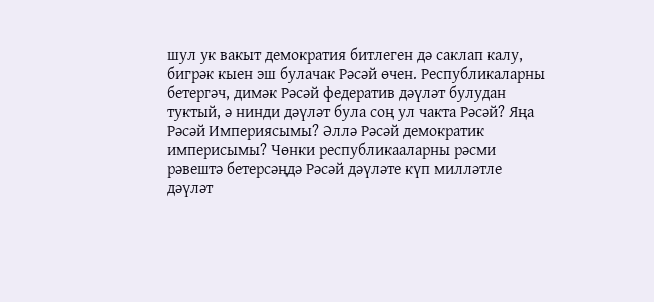шул ук вакыт демократия битлеген дә саклап калу, бигрәк кыен эш булачак Рәсәй өчен. Республикаларны бетергәч, димәк Рәсәй федератив дәүләт булудан туктый, ә нинди дәүләт була соң ул чакта Рәсәй? Яңа Рәсәй Империясымы? Әллә Рәсәй демократик империсымы? Чөнки республикааларны рәсми рәвештә бетерсәңдә Рәсәй дәүләте күп милләтле дәүләт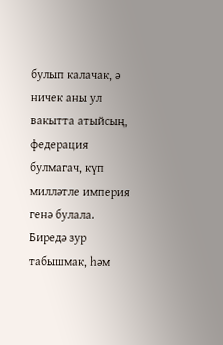булып калачак, ә ничек аны ул вакытта атыйсың, федерация булмагач, күп милләтле империя генә булала. Биредә зур табышмак, һәм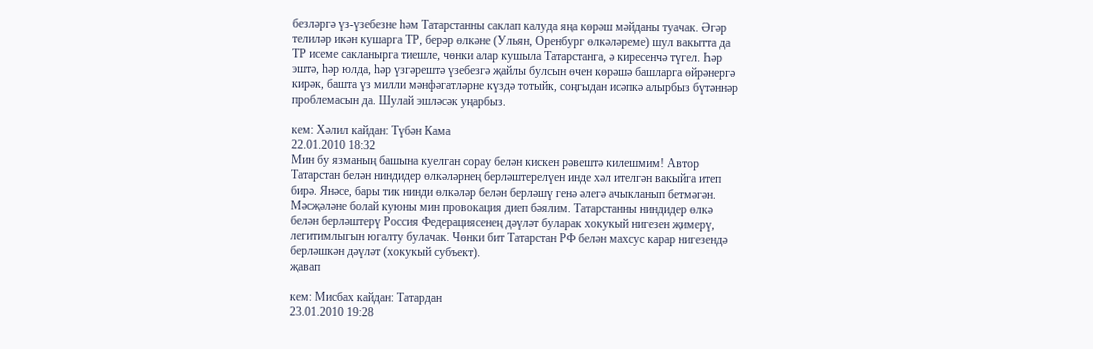безләргә үз-үзебезне һәм Татарстанны саклап калуда яңа көрәш мәйданы туачак. Әгәр телиләр икән кушарга ТР, берәр өлкәне (Ульян, Оренбург өлкәләреме) шул вакытта да ТР исеме сакланырга тиешле, чөнки алар кушыла Татарстанга, ә киресенчә түгел. Һәр эштә, һәр юлда, һәр үзгәрештә үзебезгә җайлы булсын өчен көрәшә башларга өйрәнергә кирәк, башта үз милли мәнфәгатләрне күздә тотыйк, соңгыдан исәпкә алырбыз бүтәннәр проблемасын да. Шулай эшләсәк уңарбыз.

кем: Хәлил кайдан: Түбән Кама
22.01.2010 18:32
Мин бу язманың башына куелган сорау белән кискен рәвештә килешмим! Автор Татарстан белән ниндидер өлкәләрнең берләштерелүен инде хәл ителгән вакыйга итеп бирә. Янәсе, бары тик нинди өлкәләр белән берләшү генә әлегә ачыкланып бетмәгән. Мәсҗәләне болай куюны мин провокация диеп бәялим. Татарстанны ниндидер өлкә белән берләштерү Россия Федерациясенең дәүләт буларак хокукый нигезен җимерү, легитимлыгын югалту булачак. Чөнки бит Татарстан РФ белән махсус карар нигезендә берләшкән дәүләт (хокукый субъект).
җавап

кем: Мисбах кайдан: Татардан
23.01.2010 19:28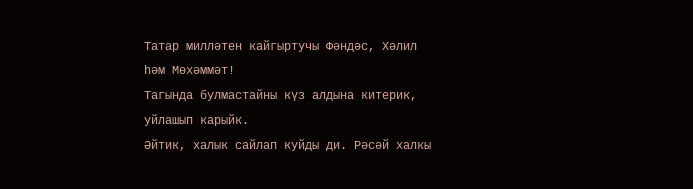Татар милләтен кайгыртучы Фәндәс, Хәлил һәм Мөхәммәт!
Тагында булмастайны күз алдына китерик, уйлашып карыйк.
Әйтик, халык сайлап куйды ди. Рәсәй халкы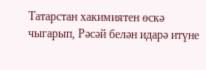Татарстан хакимиятен өскә чыгарып, Рәсәй белән идарә итүне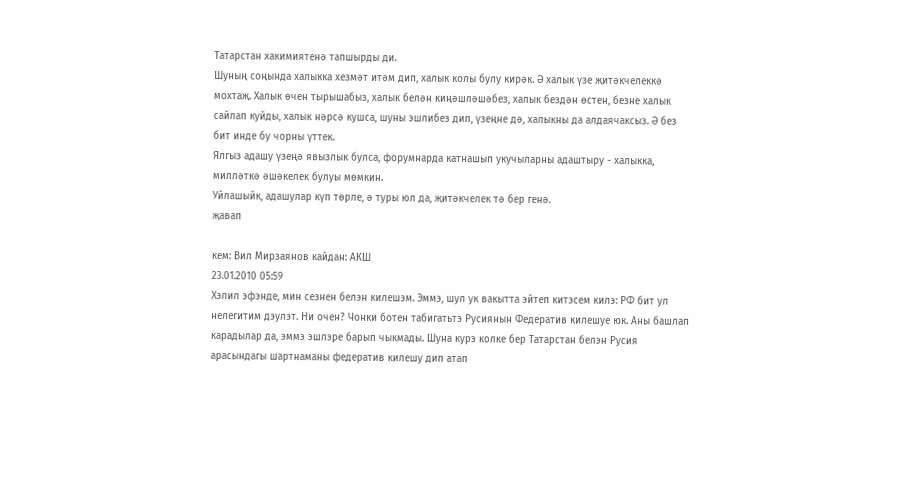Татарстан хакимиятенә тапшырды ди.
Шуның соңында халыкка хезмәт итәм дип, халык колы булу кирәк. Ә халык үзе җитәкчелеккә мохтаҗ. Халык өчен тырышабыз, халык белән киңәшләшәбез, халык бездән өстен, безне халык сайлап куйды, халык нәрсә кушса, шуны эшлибез дип, үзеңне дә, халыкны да алдаячаксыз. Ә без бит инде бу чорны үттек.
Ялгыз адашу үзеңә явызлык булса, форумнарда катнашып укучыларны адаштыру - халыкка, милләткә әшәкелек булуы мөмкин.
Уйлашыйк, адашулар күп төрле, ә туры юл да, җитәкчелек тә бер генә.
җавап

кем: Вил Мирзаянов кайдан: АКШ
23.01.2010 05:59
Хэлил эфэнде, мин сезнен белэн килешэм. Эммэ, шул ук вакытта эйтеп китэсем килэ: РФ бит ул нелегитим дэулэт. Ни очен? Чонки ботен табигатьтэ Русиянын Федератив килешуе юк. Аны башлап карадылар да, эммэ эшлэре барып чыкмады. Шуна курэ колке бер Татарстан белэн Русия арасындагы шартнаманы федератив килешу дип атап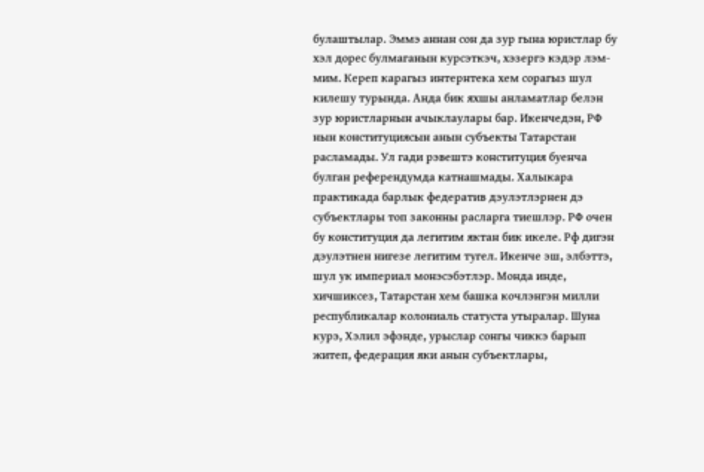булаштылар. Эммэ аннан сон да зур гына юристлар бу хэл дорес булмаганын курсэткэч, хэзергэ кэдэр лэм-мим. Кереп карагыз интернтека хем сорагыз шул килешу турында. Анда бик яхшы анламатлар белэн зур юристларнын ачыклаулары бар. Икенчедэн, РФ нын конституциясын анын субъекты Татарстан расламады. Ул гади рэвештэ конституция буенча булган референдумда катнашмады. Халыкара практикада барлык федератив дэулэтлэрнен дэ субъектлары топ законны расларга тиешлэр. РФ очен бу конституция да легитим яктан бик икеле. Рф дигэн дэулэтнен нигезе легитим тугел. Икенче эш, элбэттэ, шул ук империал монэсэбэтлэр. Монда инде, хичшиксез, Татарстан хем башка кочлэнгэн милли республикалар колониаль статуста утыралар. Шуна курэ, Хэлил эфэнде, урыслар сонгы чиккэ барып житеп, федерация яки анын субъектлары,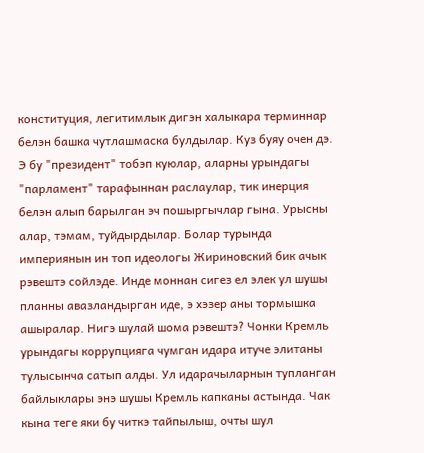конституция, легитимлык дигэн халыкара терминнар белэн башка чутлашмаска булдылар. Куз буяу очен дэ. Э бу "президент" тобэп куюлар, аларны урындагы "парламент" тарафыннан раслаулар, тик инерция белэн алып барылган эч пошыргычлар гына. Урысны алар, тэмам, туйдырдылар. Болар турында империянын ин топ идеологы Жириновский бик ачык рэвештэ сойлэде. Инде моннан сигез ел элек ул шушы планны авазландырган иде, э хэзер аны тормышка ашыралар. Нигэ шулай шома рэвештэ? Чонки Кремль урындагы коррупцияга чумган идара итуче элитаны тулысынча сатып алды. Ул идарачыларнын тупланган байлыклары энэ шушы Кремль капканы астында. Чак кына теге яки бу читкэ тайпылыш, очты шул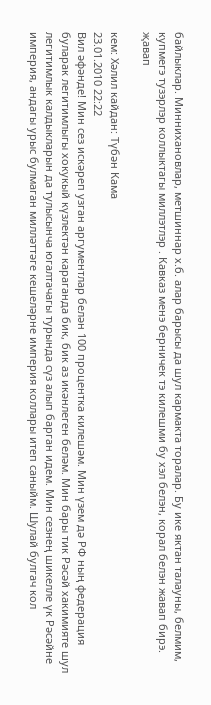байлыклар. Миннихановлар, метшиннар х.б. алар барысы да шул кармакта торалар. Бу ике яктан талауны, белмим, купмегэ тузэрлэр коллыктагы миллэтлэр . Кавказ менэ берничек тэ килешми бу хэл белэн, корал белэн жавап бирэ.
җавап

кем: Хәлил кайдан: Түбән Кама
23.01.2010 22:22
Вил әфәнде! Мин сез искәреп узган аргументлар белән 100 процентка килешәм. Мин үзем дә РФ ның федерация буларак легитимлыгы хокукый күзлектән караганда бик, бик аз икәнлеген беләм. Мин бары тик Рәсәй хакимияте шул легитимлык калдыкларын да тулысынча югалтачагы турында сүз алып барган идем. Мин сезнең шикелле үк Рәсәйне империя, андагы урыс булмаган милләттәге кешеләрне империя коллары итеп саныйм. Шулай булгач кол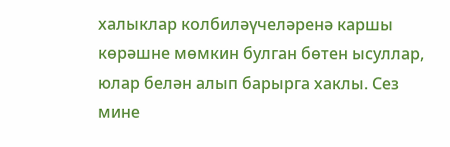халыклар колбиләүчеләренә каршы көрәшне мөмкин булган бөтен ысуллар, юлар белән алып барырга хаклы. Сез мине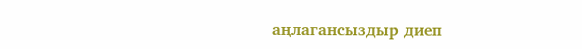аңлагансыздыр диеп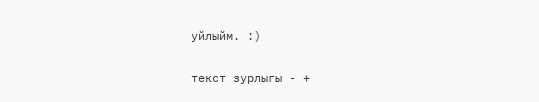уйлыйм. :)

текст зурлыгы - +